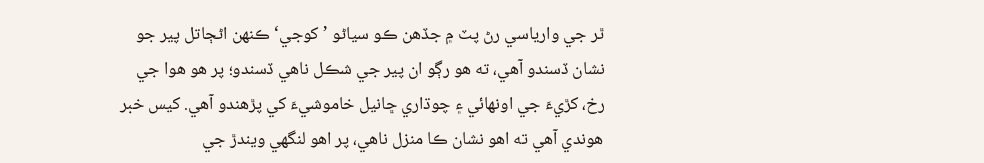ٿر جي وارياسي رڻ پٽ ۾ جڏهن ڪو سياڻو ’کوجي‘ ڪنهن اڻڄاتل پير جو نشان ڏسندو آهي، ته هو رڳو ان پير جي شڪل ناهي ڏسندو؛ پر هو هوا جي رخ، کڙيءَ جي اونهائي ۽ چوڌاري ڇانيل خاموشيءَ کي پڙهندو آهي. کيس خبر هوندي آهي ته اهو نشان ڪا منزل ناهي، پر اهو لنگهي ويندڙ جي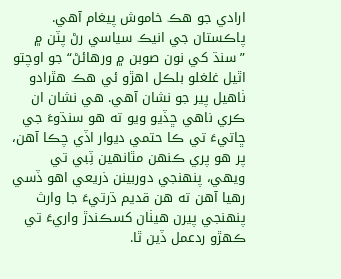ارادي جو هڪ خاموش پيغام آهي. پاڪستان جي انيڪ سياسي رڻ پٽن ۾ ”سنڌ کي نون صوبن ۾ ورهائڻ“ جو اوچتو اٿيل غلغلو بلڪل اهڙو ئي هڪ هٿرادو ٺاهيل پير جو نشان آهي. هي نشان ان ڪري ناهي ڇڏيو ويو ته هو سنڌوءَ جي ڇاتيءَ تي ڪا حتمي ديوار اڏي چڪا آهن، پر هو پري ڪنهن مٿانهين ٽِبي تي ويهي، پنهنجي دوربينن ذريعي اهو ڏسي رهيا آهن ته هن قديم ڌرتيءَ جا وارث پنهنجي پيرن هيٺان کسڪندڙ واريءَ تي ڪهڙو ردعمل ڏين ٿا.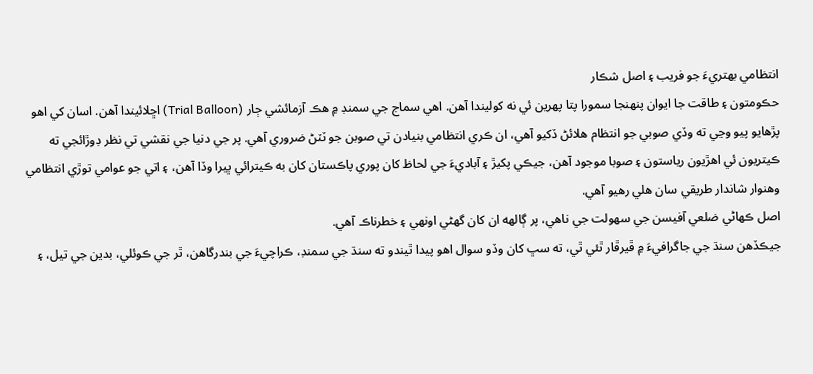انتظامي بهتريءَ جو فريب ۽ اصل شڪار
حڪومتون ۽ طاقت جا ايوان پنهنجا سمورا پتا پهرين ئي نه کوليندا آهن. اهي سماج جي سمنڊ ۾ هڪ آزمائشي ڄار (Trial Balloon) اڇلائيندا آهن. اسان کي اهو پڙهايو پيو وڃي ته وڏي صوبي جو انتظام هلائڻ ڏکيو آهي، ان ڪري انتظامي بنيادن تي صوبن جو ٽٽڻ ضروري آهي. پر جي دنيا جي نقشي تي نظر ڊوڙائجي ته ڪيتريون ئي اهڙيون رياستون ۽ صوبا موجود آهن، جيڪي پکيڙ ۽ آباديءَ جي لحاظ کان پوري پاڪستان کان به ڪيترائي ڀيرا وڏا آهن، ۽ اتي جو عوامي توڙي انتظامي وهنوار شاندار طريقي سان هلي رهيو آهي.
اصل ڪهاڻي ضلعي آفيسن جي سهولت جي ناهي، پر ڳالهه ان کان گهڻي اونهي ۽ خطرناڪ آهي.
جيڪڏهن سنڌ جي جاگرافيءَ ۾ ڦيرڦار ٿئي ٿي، ته سڀ کان وڏو سوال اهو پيدا ٿيندو ته سنڌ جي سمنڊ، ڪراچيءَ جي بندرگاهن، ٿر جي ڪوئلي، بدين جي تيل، ۽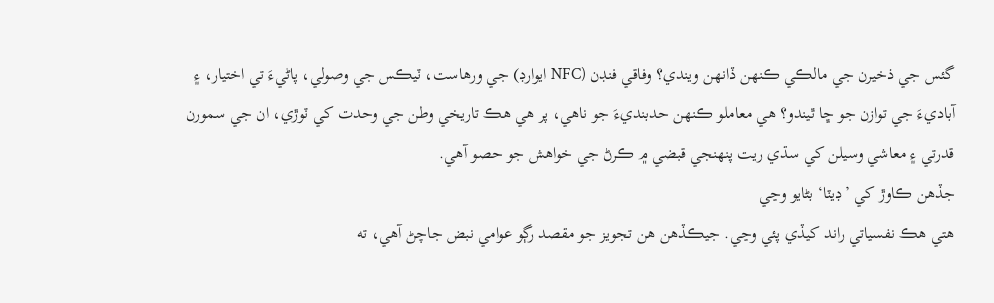گئس جي ذخيرن جي مالڪي ڪنهن ڏانهن ويندي؟ وفاقي فنڊن (NFC ايوارڊ) جي ورهاست، ٽيڪس جي وصولي، پاڻيءَ تي اختيار، ۽ آباديءَ جي توازن جو ڇا ٿيندو؟ هي معاملو ڪنهن حدبنديءَ جو ناهي، پر هي هڪ تاريخي وطن جي وحدت کي ٽوڙي، ان جي سمورن قدرتي ۽ معاشي وسيلن کي سڌي ريت پنهنجي قبضي ۾ ڪرڻ جي خواهش جو حصو آهي.
جڏهن ڪاوڙ کي ’ڊيٽا‘ بڻايو وڃي
هتي هڪ نفسياتي راند کيڏي پئي وڃي. جيڪڏهن هن تجويز جو مقصد رڳو عوامي نبض جاچڻ آهي، ته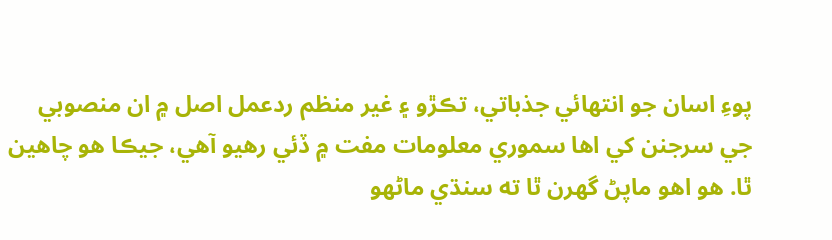پوءِ اسان جو انتهائي جذباتي، تڪڙو ۽ غير منظم ردعمل اصل ۾ ان منصوبي جي سرجنن کي اها سموري معلومات مفت ۾ ڏئي رهيو آهي، جيڪا هو چاهين ٿا. هو اهو ماپڻ گهرن ٿا ته سنڌي ماڻهو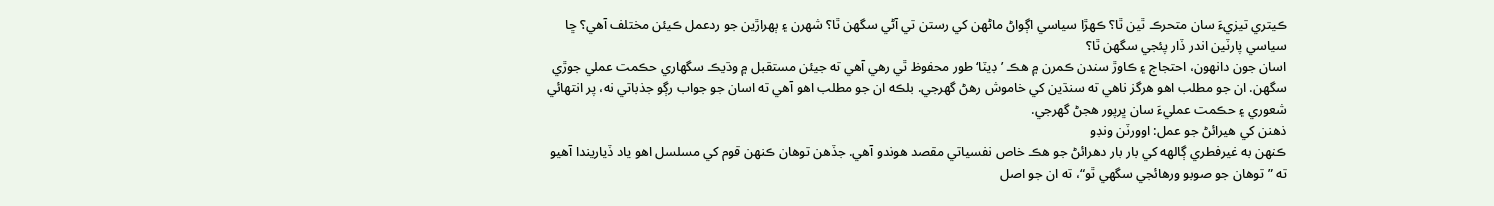ڪيتري تيزيءَ سان متحرڪ ٿين ٿا؟ ڪهڙا سياسي اڳواڻ ماڻهن کي رستن تي آڻي سگهن ٿا؟ شهرن ۽ ٻهراڙين جو ردعمل ڪيئن مختلف آهي؟ ڇا سياسي پارٽين اندر ڏار پئجي سگهن ٿا؟
اسان جون دانهون، احتجاج ۽ ڪاوڙ سندن ڪمرن ۾ هڪ ’ڊيٽا‘ طور محفوظ ٿي رهي آهي ته جيئن مستقبل ۾ وڌيڪ سگهاري حڪمت عملي جوڙي سگهن. ان جو مطلب اهو هرگز ناهي ته سنڌين کي خاموش رهڻ گهرجي. بلڪه ان جو مطلب اهو آهي ته اسان جو جواب رڳو جذباتي نه، پر انتهائي شعوري ۽ حڪمت عمليءَ سان ڀرپور هجڻ گهرجي.
ذهنن کي هيرائڻ جو عمل: اوورٽن ونڊو
ڪنهن به غيرفطري ڳالهه کي بار بار دهرائڻ جو هڪ خاص نفسياتي مقصد هوندو آهي. جڏهن توهان ڪنهن قوم کي مسلسل اهو ياد ڏياريندا آهيو ته ”توهان جو صوبو ورهائجي سگهي ٿو“، ته ان جو اصل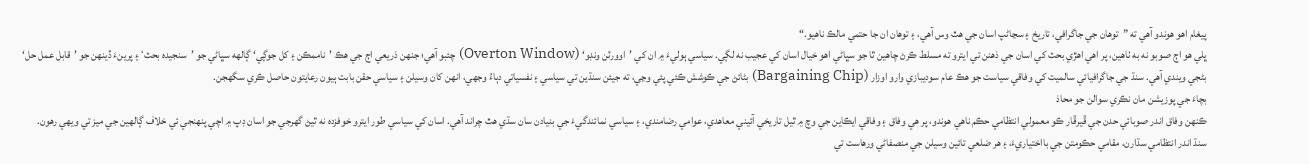پيغام اهو هوندو آهي ته ”توهان جي جاگرافي، تاريخ ۽ سڃاڻپ اسان جي هٿ وس آهي، ۽ توهان ان جا حتمي مالڪ ناهيو.“
ڀلي هو اڄ صوبو نه به ٺاهين، پر اهي اهڙي بحث کي اسان جي ذهنن تي ايترو ته مسلط ڪرڻ چاهين ٿا جو سڀاڻي اهو خيال اسان کي عجيب نه لڳي. سياسي ٻوليءَ ۾ ان کي ’اوورٽن ونڊو‘ (Overton Window) چئبو آهي؛ جنهن ذريعي اڄ جي هڪ ’ناممڪن ۽ کل جوڳي‘ ڳالهه سڀاڻي جو ’سنجيده بحث‘ ۽ پرينءَ ڏينهن جو ’قابل عمل حل‘ بڻجي ويندي آهي. سنڌ جي جاگرافيائي سالميت کي وفاقي سياست جو هڪ عام سوديبازي وارو اوزار (Bargaining Chip) بڻائڻ جي ڪوشش ڪئي پئي وڃي، ته جيئن سنڌين تي سياسي ۽ نفسياتي دٻاءُ وجهي، انهن کان وسيلن ۽ سياسي حقن بابت ٻيون رعايتون حاصل ڪري سگهجن.
بچاءَ جي پوزيشن مان نڪري سوالن جو محاذ
ڪنهن وفاق اندر صوبائي حدن جي ڦيرڦار ڪو معمولي انتظامي حڪم ناهي هوندو، پر هي وفاق ۽ وفاقي ايڪاين جي وچ ۾ ٿيل تاريخي آئيني معاهدي، عوامي رضامندي، ۽ سياسي نمائندگيءَ جي بنيادن سان سڌي هٿ چراند آهي. اسان کي سياسي طور ايترو خوفزده نه ٿيڻ گهرجي جو اسان ڊپ ۾ اچي پنهنجي ئي خلاف ڳالهين جي ميز تي ويهي رهون.
سنڌ اندر انتظامي سڌارن، مقامي حڪومتن جي بااختياريءَ، ۽ هر ضلعي تائين وسيلن جي منصفاڻي ورهاست تي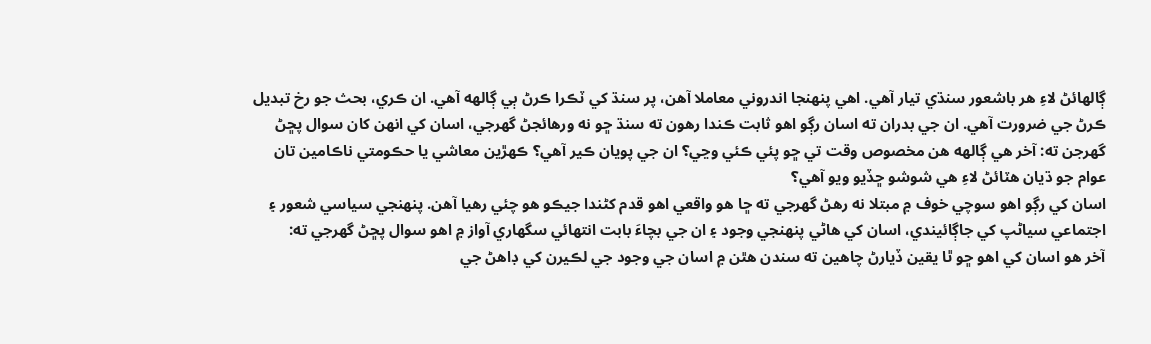ڳالهائڻ لاءِ هر باشعور سنڌي تيار آهي. اهي پنهنجا اندروني معاملا آهن، پر سنڌ کي ٽڪرا ڪرڻ ٻي ڳالهه آهي. ان ڪري، بحث جو رخ تبديل ڪرڻ جي ضرورت آهي. ان جي بدران ته اسان رڳو اهو ثابت ڪندا رهون ته سنڌ ڇو نه ورهائجڻ گهرجي، اسان کي انهن کان سوال پڇڻ گهرجن ته: آخر هي ڳالهه هن مخصوص وقت تي ڇو پئي ڪئي وڃي؟ ان جي پويان ڪير آهي؟ ڪهڙين معاشي يا حڪومتي ناڪامين تان عوام جو ڌيان هٽائڻ لاءِ هي شوشو ڇڏيو ويو آهي؟
اسان کي رڳو اهو سوچي خوف ۾ مبتلا نه رهڻ گهرجي ته ڇا هو واقعي اهو قدم کڻندا جيڪو هو چئي رهيا آهن. پنهنجي سياسي شعور ۽ اجتماعي سياڻپ کي جاڳائيندي، اسان کي هاڻي پنهنجي وجود ۽ ان جي بچاءَ بابت انتهائي سگهاري آواز ۾ اهو سوال پڇڻ گهرجي ته:
آخر هو اسان کي اهو ڇو ٿا يقين ڏيارڻ چاهين ته سندن هٿن ۾ اسان جي وجود جي لڪيرن کي ڊاهڻ جي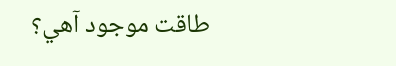طاقت موجود آهي؟